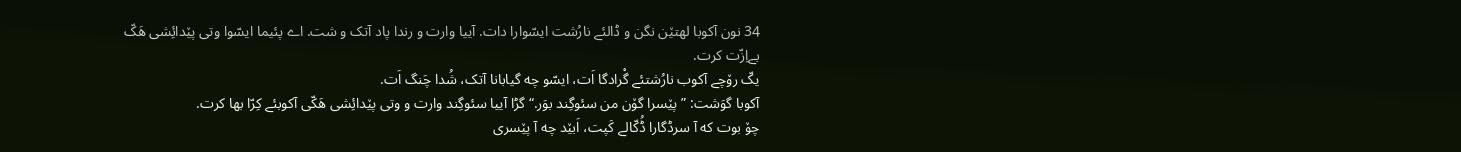34 نون آکوبا لهتێن نگن و ڈالئے نارُشت ایسّوارا دات. آییا وارت و رندا پاد آتک و شت. اے پئیما ایسّوا وتی پێدائِشی هَکّ بےاِزّت کرت.
یکّ رۆچے آکوب نارُشتئے گْرادگا اَت، ایسّو چه گیابانا آتک، شُدا چَنگ اَت.
آکوبا گوَشت: ”پێسرا گۆن من سئوگِند بوَر.“ گڑا آییا سئوگِند وارت و وتی پێدائِشی هَکّی آکوبئے کِرّا بها کرت.
چۆ بوت که آ سرڈگارا ڈُکّالے کَپت، اَبێد چه آ پێسری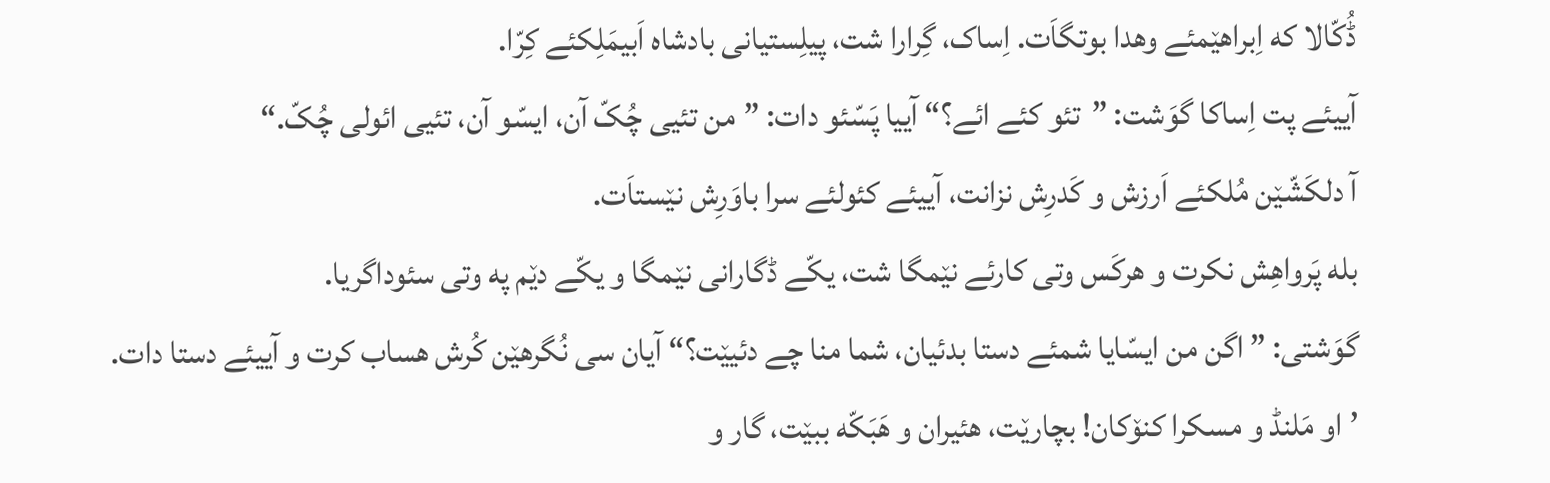ڈُکّالا که اِبراهێمئے وهدا بوتگاَت. اِساک، گِرارا شت، پیلِستیانی بادشاه اَبیمَلِکئے کِرّا.
آییئے پت اِساکا گوَشت: ”تئو کئے ائے؟“ آییا پَسّئو دات: ”من تئیی چُکّ آن، ایسّو آن، تئیی ائولی چُکّ.“
آ دلکَشّێن مُلکئے اَرزش و کَدرِش نزانت، آییئے کئولئے سرا باوَرِش نێستاَت.
بله پَرواهِش نکرت و هرکَس وتی کارئے نێمگا شت، یکّے ڈگارانی نێمگا و یکّے دێم په وتی سئوداگریا.
گوَشتی: ”اگن من ایسّایا شمئے دستا بدئیان، شما منا چے دئیێت؟“ آیان سی نُگرهێن کُرش هساب کرت و آییئے دستا دات.
’او مَلنڈ و مسکرا کنۆکان! بچارێت، هئیران و هَبَکّه ببێت، گار و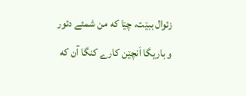زئوال ببێت، چێا که من شمئے دئور و باریگا اَنچێن کارے کنگا آن که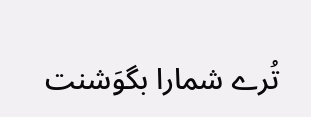تُرے شمارا بگوَشنت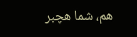هم، شما هچبر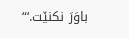باوَرَ نکنێت.‘“